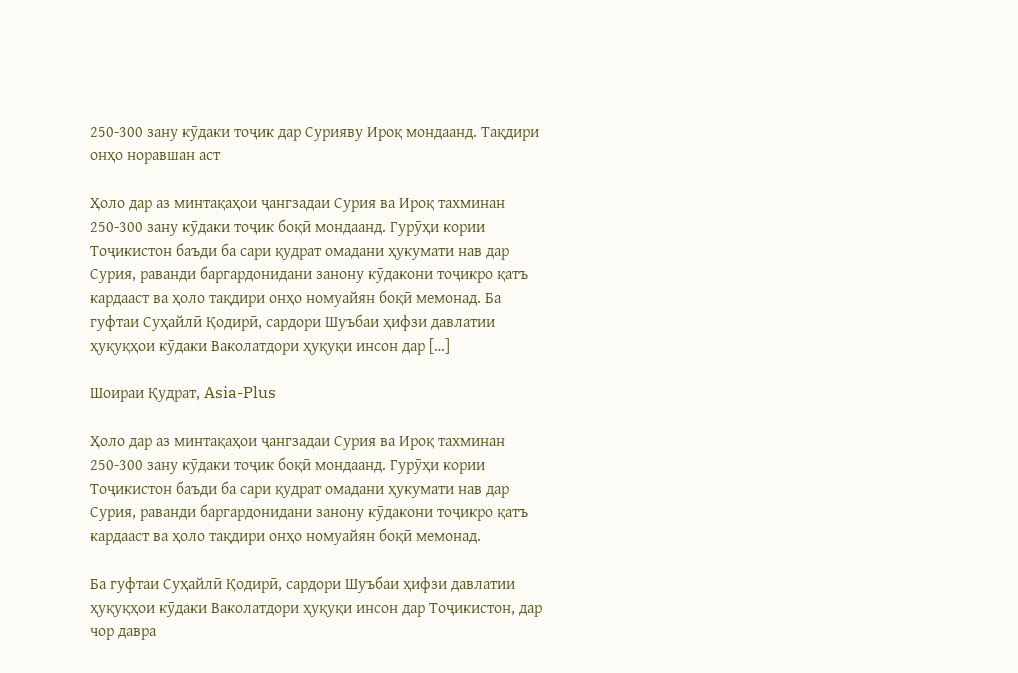250-300 зану кӯдаки тоҷик дар Сурияву Ироқ мондаанд. Тақдири онҳо норавшан аст

Ҳоло дар аз минтақаҳои ҷангзадаи Сурия ва Ироқ тахминан 250-300 зану кӯдаки тоҷик боқӣ мондаанд. Гурӯҳи кории Тоҷикистон баъди ба сари қудрат омадани ҳукумати нав дар Сурия, раванди баргардонидани занону кӯдакони тоҷикро қатъ кардааст ва ҳоло тақдири онҳо номуайян боқӣ мемонад. Ба гуфтаи Суҳайлӣ Қодирӣ, сардори Шуъбаи ҳифзи давлатии ҳуқуқҳои кӯдаки Ваколатдори ҳуқуқи инсон дар […]

Шоираи Қудрат, Asia-Plus

Ҳоло дар аз минтақаҳои ҷангзадаи Сурия ва Ироқ тахминан 250-300 зану кӯдаки тоҷик боқӣ мондаанд. Гурӯҳи кории Тоҷикистон баъди ба сари қудрат омадани ҳукумати нав дар Сурия, раванди баргардонидани занону кӯдакони тоҷикро қатъ кардааст ва ҳоло тақдири онҳо номуайян боқӣ мемонад.

Ба гуфтаи Суҳайлӣ Қодирӣ, сардори Шуъбаи ҳифзи давлатии ҳуқуқҳои кӯдаки Ваколатдори ҳуқуқи инсон дар Тоҷикистон, дар чор давра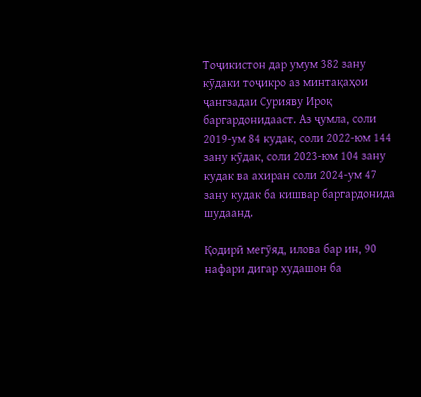Тоҷикистон дар умум 382 зану кӯдаки тоҷикро аз минтақаҳои ҷангзадаи Сурияву Ироқ баргардонидааст. Аз ҷумла, соли 2019-ум 84 кудак, соли 2022-юм 144 зану кӯдак, соли 2023-юм 104 зану кудак ва ахиран соли 2024-ум 47 зану кудак ба кишвар баргардонида шудаанд.

Қодирӣ мегӯяд, илова бар ин, 90 нафари дигар худашон ба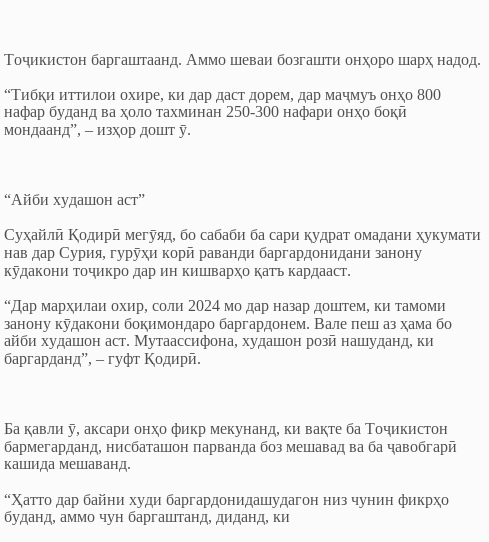Тоҷикистон баргаштаанд. Аммо шеваи бозгашти онҳоро шарҳ надод.

“Тибқи иттилои охире, ки дар даст дорем, дар маҷмуъ онҳо 800 нафар буданд ва ҳоло тахминан 250-300 нафари онҳо боқӣ мондаанд”, – изҳор дошт ӯ.



“Айби худашон аст”

Суҳайлӣ Қодирӣ мегӯяд, бо сабаби ба сари қудрат омадани ҳукумати нав дар Сурия, гурӯҳи корӣ раванди баргардонидани занону кӯдакони тоҷикро дар ин кишварҳо қатъ кардааст.

“Дар марҳилаи охир, соли 2024 мо дар назар доштем, ки тамоми занону кӯдакони боқимондаро баргардонем. Вале пеш аз ҳама бо айби худашон аст. Мутаассифона, худашон розӣ нашуданд, ки баргарданд”, – гуфт Қодирӣ.



Ба қавли ӯ, аксари онҳо фикр мекунанд, ки вақте ба Тоҷикистон бармегарданд, нисбаташон парванда боз мешавад ва ба ҷавобгарӣ кашида мешаванд.

“Ҳатто дар байни худи баргардонидашудагон низ чунин фикрҳо буданд, аммо чун баргаштанд, диданд, ки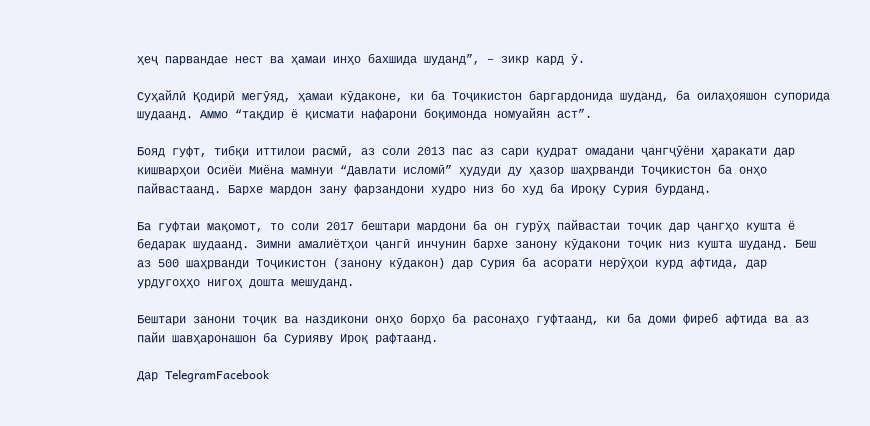ҳеҷ парвандае нест ва ҳамаи инҳо бахшида шуданд”, – зикр кард ӯ.

Суҳайлӣ Қодирӣ мегӯяд, ҳамаи кӯдаконе, ки ба Тоҷикистон баргардонида шуданд, ба оилаҳояшон супорида шудаанд. Аммо “тақдир ё қисмати нафарони боқимонда номуайян аст”.

Бояд гуфт, тибқи иттилои расмӣ, аз соли 2013 пас аз сари қудрат омадани ҷангҷӯёни ҳаракати дар кишварҳои Осиёи Миёна мамнуи “Давлати исломӣ” ҳудуди ду ҳазор шаҳрванди Тоҷикистон ба онҳо пайвастаанд. Бархе мардон зану фарзандони худро низ бо худ ба Ироқу Сурия бурданд.

Ба гуфтаи мақомот, то соли 2017 бештари мардони ба он гурӯҳ пайвастаи тоҷик дар ҷангҳо кушта ё бедарак шудаанд. Зимни амалиётҳои ҷангӣ инчунин бархе занону кӯдакони тоҷик низ кушта шуданд. Беш аз 500 шаҳрванди Тоҷикистон (занону кӯдакон) дар Сурия ба асорати нерӯҳои курд афтида, дар урдугоҳҳо нигоҳ дошта мешуданд.

Бештари занони тоҷик ва наздикони онҳо борҳо ба расонаҳо гуфтаанд, ки ба доми фиреб афтида ва аз пайи шавҳаронашон ба Сурияву Ироқ рафтаанд.

Дар TelegramFacebook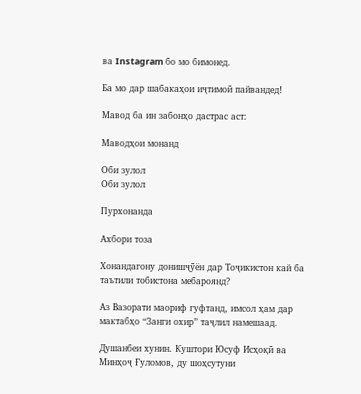ва Instagram бо мо бимонед.

Ба мо дар шабакаҳои иҷтимоӣ пайвандед!

Мавод ба ин забонҳо дастрас аст:

Маводҳои монанд

Оби зулол
Оби зулол

Пурхонанда

Ахбори тоза

Хонандагону донишҷӯён дар Тоҷикистон кай ба таътили тобистона мебароянд?

Аз Вазорати маориф гуфтанд, имсол ҳам дар мактабҳо “Занги охир” таҷлил намешаад.

Душанбеи хунин. Куштори Юсуф Исҳоқӣ ва Минҳоҷ Ғуломов, ду шоҳсутуни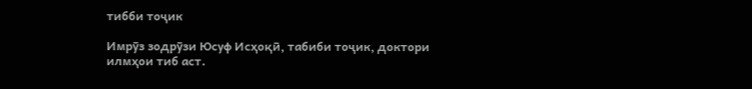тибби тоҷик

Имрӯз зодрӯзи Юсуф Исҳоқӣ, табиби тоҷик, доктори илмҳои тиб аст.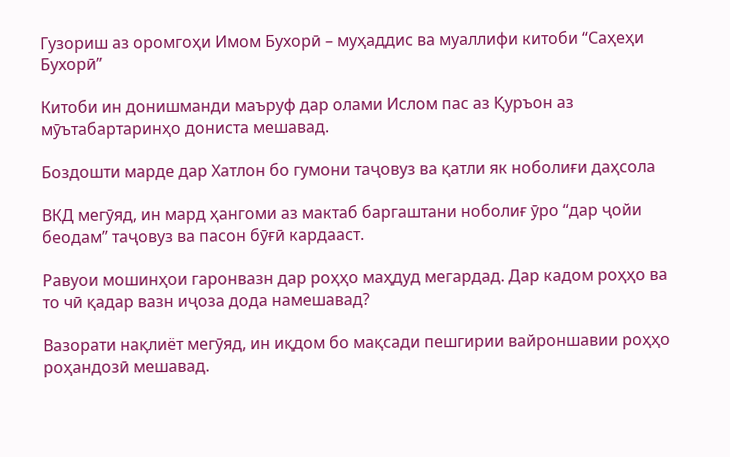Гузориш аз оромгоҳи Имом Бухорӣ – муҳаддис ва муаллифи китоби “Саҳеҳи Бухорӣ”

Китоби ин донишманди маъруф дар олами Ислом пас аз Қуръон аз мӯътабартаринҳо дониста мешавад.

Боздошти марде дар Хатлон бо гумони таҷовуз ва қатли як ноболиғи даҳсола

ВКД мегӯяд, ин мард ҳангоми аз мактаб баргаштани ноболиғ ӯро “дар ҷойи беодам” таҷовуз ва пасон бӯғӣ кардааст.

Равуои мошинҳои гаронвазн дар роҳҳо маҳдуд мегардад. Дар кадом роҳҳо ва то чӣ қадар вазн иҷоза дода намешавад?

Вазорати нақлиёт мегӯяд, ин иқдом бо мақсади пешгирии вайроншавии роҳҳо роҳандозӣ мешавад.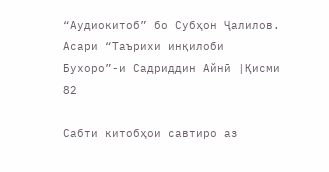“Аудиокитоб” бо Субҳон Ҷалилов. Асари “Таърихи инқилоби Бухоро”-и Садриддин Айнӣ |Қисми 82

Cабти китобҳои савтиро аз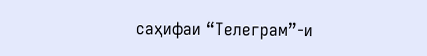саҳифаи “Телеграм”-и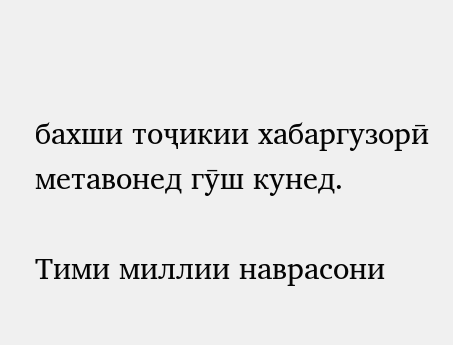бахши тоҷикии хабаргузорӣ метавонед гӯш кунед.

Тими миллии наврасони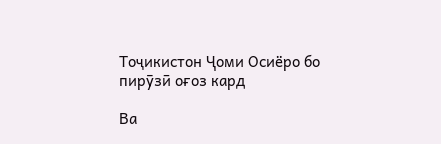Тоҷикистон Ҷоми Осиёро бо пирӯзӣ оғоз кард

Ва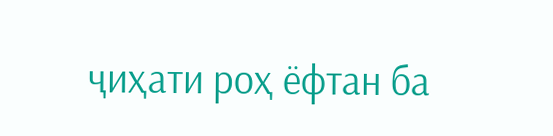ҷиҳати роҳ ёфтан ба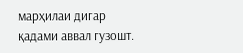марҳилаи дигар қадами аввал гузошт.